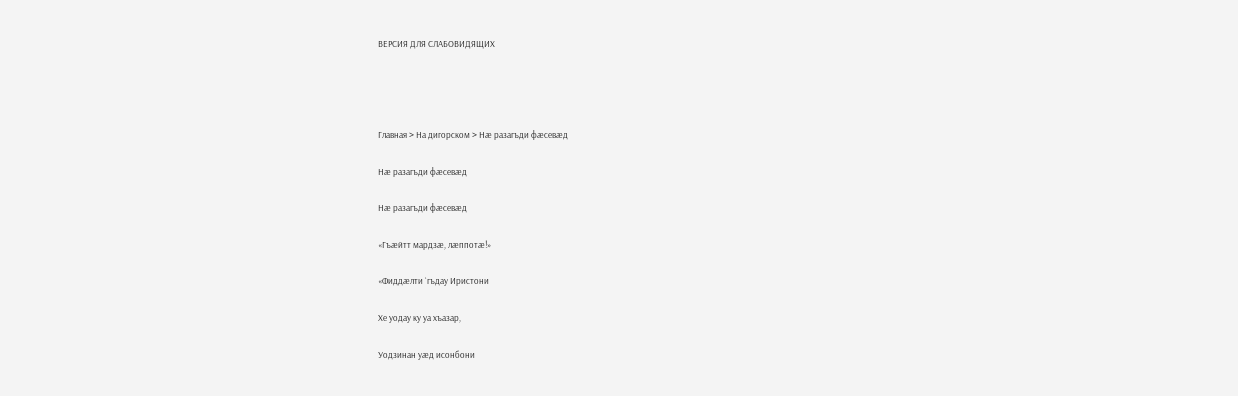ВЕРСИЯ ДЛЯ СЛАБОВИДЯЩИХ




Главная > На дигорском > Нæ разагъди фæсевæд

Нæ разагъди фæсевæд

Нæ разагъди фæсевæд

«Гъæйтт мардзæ, лæппотæ!»

«Фиддæлти `гъдау Иристони

Хе уодау ку уа хъазар,

Уодзинан уæд исонбони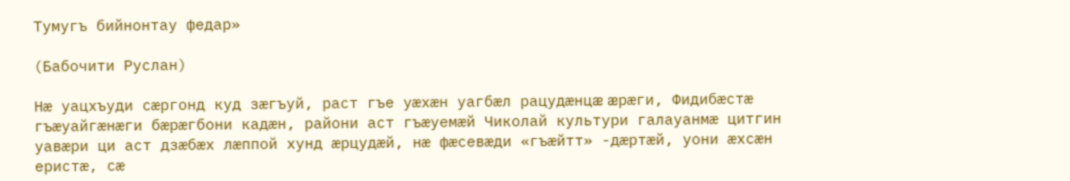Тумугъ бийнонтау федар»

(Бабочити Руслан)

Нæ уацхъуди сæргонд куд зæгъуй, раст гъе уæхæн уагбæл рацудæнцæ æрæги, Фидибæстæ гъæуайгæнæги бæрæгбони кадæн, райони аст гъæуемæй Чиколай культури галауанмæ цитгин уавæри ци аст дзæбæх лæппой хунд æрцудæй, нæ фæсевæди «гъæйтт» -дæртæй, уони æхсæн еристæ, сæ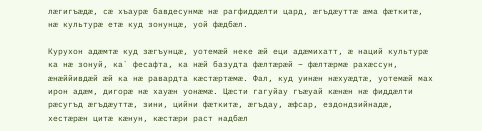лæгигъæдæ, сæ хъаурæ бавдесунмæ нæ рагфиддæлти цард, æгъдæуттæ æма фæткитæ, нæ культурæ етæ куд зонунцæ, уой фæдбæл.

Курухон адæмтæ куд зæгъунцæ, уотемæй неке æй еци адæмихатт, æ наций культурæ ка нæ зонуй, ка` фесафта, ка нæй базудта фæлтæрæй – фæлтæрмæ рахæссун, æнæййивдæй æй ка нæ равардта кæстæртæмæ. Фал, куд уинæн нæхуæдтæ, уотемæй мах ирон адæм, дигорæ нæ хауæн уонæмæ. Цæсти гагуйау гъæуай кæнæн нæ фиддæлти рæсугъд æгъдæуттæ, зини, цийни фæткитæ, æгъдау, æфсар, ездондзийнадæ, хестæрæн цитæ кæнун, кæстæри раст надбæл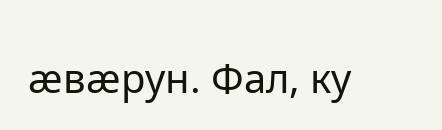æвæрун. Фал, ку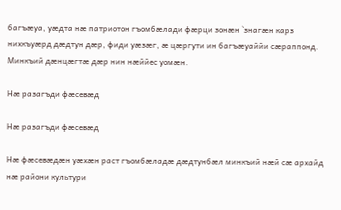багъæуа, уæдта нæ патриотон гъомбæлади фæрци зонæн `знагæн карз нихкъуæрд дæдтун дæр, фиди уæзæг, æ цæргути ин багъæуаййи сæраппонд. Минкъий дæнцæгтæ дæр нин нæййес уомæн.

Нæ разагъди фæсевæд

Нæ разагъди фæсевæд

Нæ фæсевæдæн уæхæн раст гъомбæладæ дæдтунбæл минкъий нæй сæ архайд нæ райони культури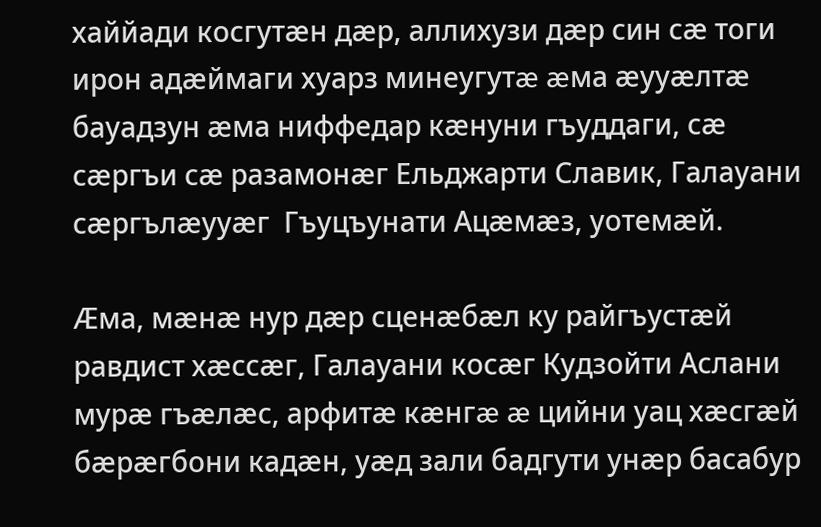хаййади косгутæн дæр, аллихузи дæр син сæ тоги ирон адæймаги хуарз минеугутæ æма æууæлтæ бауадзун æма ниффедар кæнуни гъуддаги, сæ сæргъи сæ разамонæг Ельджарти Славик, Галауани сæргълæууæг  Гъуцъунати Ацæмæз, уотемæй.

Æма, мæнæ нур дæр сценæбæл ку райгъустæй равдист хæссæг, Галауани косæг Кудзойти Аслани мурæ гъæлæс, арфитæ кæнгæ æ цийни уац хæсгæй бæрæгбони кадæн, уæд зали бадгути унæр басабур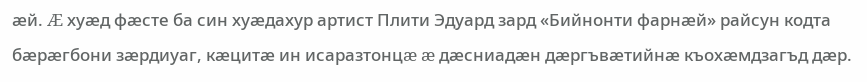æй. Æ хуæд фæсте ба син хуæдахур артист Плити Эдуард зард «Бийнонти фарнæй» райсун кодта бæрæгбони зæрдиуаг, кæцитæ ин исаразтонцæ æ дæсниадæн дæргъвæтийнæ къохæмдзагъд дæр.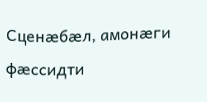Сценæбæл, амонæги фæссидти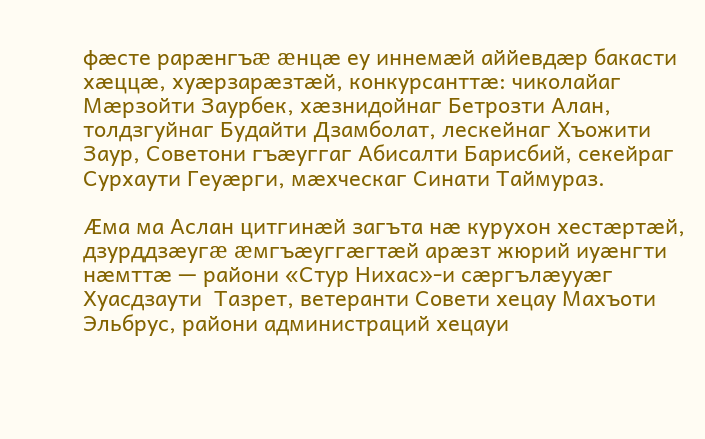фæсте рарæнгъæ æнцæ еу иннемæй аййевдæр бакасти хæццæ, хуæрзарæзтæй, конкурсанттæ: чиколайаг Мæрзойти Заурбек, хæзнидойнаг Бетрозти Алан, толдзгуйнаг Будайти Дзамболат, лескейнаг Хъожити Заур, Советони гъæуггаг Абисалти Барисбий, секейраг Сурхаути Геуæрги, мæхческаг Синати Таймураз.

Æма ма Аслан цитгинæй загъта нæ курухон хестæртæй, дзурддзæугæ æмгъæуггæгтæй арæзт жюрий иуæнгти нæмттæ — райони «Стур Нихас»-и сæргълæууæг Хуасдзаути  Тазрет, ветеранти Совети хецау Махъоти Эльбрус, райони администраций хецауи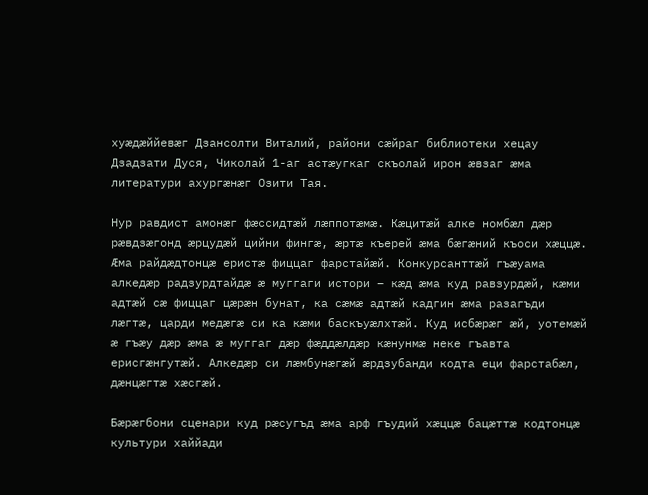хуæдæййевæг Дзансолти Виталий, райони сæйраг библиотеки хецау Дзадзати Дуся, Чиколай 1-аг астæугкаг скъолай ирон æвзаг æма литератури ахургæнæг Озити Тая.

Нур равдист амонæг фæссидтæй лæппотæмæ. Кæцитæй алке номбæл дæр рæвдзæгонд æрцудæй цийни фингæ, æртæ къерей æма бæгæний къоси хæццæ. Æма райдæдтонцæ еристæ фиццаг фарстайæй. Конкурсанттæй гъæуама алкедæр радзурдтайдæ æ муггаги истори – кæд æма куд равзурдæй, кæми адтæй сæ фиццаг цæрæн бунат, ка сæмæ адтæй кадгин æма разагъди лæгтæ, царди медæгæ си ка кæми баскъуæлхтæй. Куд исбæрæг æй, уотемæй æ гъæу дæр æма æ муггаг дæр фæддæлдæр кæнунмæ неке гъавта ерисгæнгутæй. Алкедæр си лæмбунæгæй æрдзубанди кодта еци фарстабæл, дæнцæгтæ хæсгæй.

Бæрæгбони сценари куд рæсугъд æма арф гъудий хæццæ бацæттæ кодтонцæ культури хаййади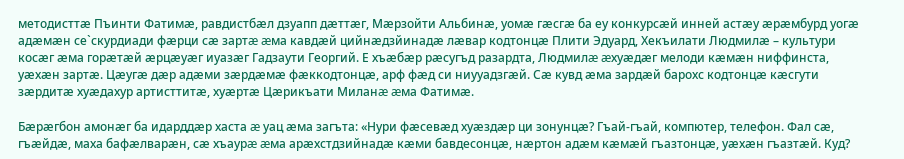методисттæ Пъинти Фатимæ, равдистбæл дзуапп дæттæг, Мæрзойти Альбинæ, уомæ гæсгæ ба еу конкурсæй инней астæу æрæмбурд уогæ адæмæн се`скурдиади фæрци сæ зартæ æма кавдæй цийнæдзйинадæ лæвар кодтонцæ Плити Эдуард, Хекъилати Людмилæ – культури косæг æма горæтæй æрцæуæг иуазæг Гадзаути Георгий. Е хъæбæр рæсугъд разардта, Людмилæ æхуæдæг мелоди кæмæн ниффинста, уæхæн зартæ. Цæугæ дæр адæми зæрдæмæ фæккодтонцæ, арф фæд си ниууадзгæй. Сæ кувд æма зардæй барохс кодтонцæ кæсгути зæрдитæ хуæдахур артисттитæ, хуæртæ Цæрикъати Миланæ æма Фатимæ.

Бæрæгбон амонæг ба идарддæр хаста æ уац æма загъта: «Нури фæсевæд хуæздæр ци зонунцæ? Гъай-гъай, компютер, телефон. Фал сæ, гъæйдæ, маха бафæлварæн, сæ хъаурæ æма арæхстдзийнадæ кæми бавдесонцæ, нæртон адæм кæмæй гъазтонцæ, уæхæн гъазтæй. Куд?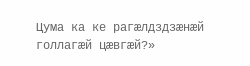Цума ка ке рагæлдздзæнæй голлагæй цæвгæй?»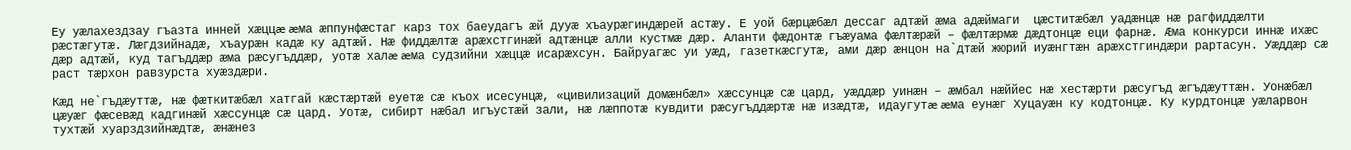Еу уæлахездзау гъазта инней хæццæ æма æппунфæстаг карз тох баеудагъ æй дууæ хъаурæгиндæрей астæу. Е уой бæрцæбæл дессаг адтæй æма адæймаги  цæститæбæл уадæнцæ нæ рагфиддæлти рæстæгутæ. Лæгдзийнадæ, хъаурæн кадæ ку адтæй. Нæ фиддæлтæ арæхстгинæй адтæнцæ алли кустмæ дæр. Аланти фæдонтæ гъæуама фæлтæрæй – фæлтæрмæ дæдтонцæ еци фарнæ. Æма конкурси иннæ ихæс дæр адтæй, куд тагъддæр æма рæсугъддæр, уотæ халæ æма судзийни хæццæ исарæхсун. Байруагæс уи уæд, газеткæсгутæ, ами дæр æнцон на`дтæй жюрий иуæнгтæн арæхстгиндæри рартасун. Уæддæр сæ раст тæрхон равзурста хуæздæри.

Кæд не`гъдæуттæ, нæ фæткитæбæл хатгай кæстæртæй еуетæ сæ къох исесунцæ, «цивилизаций домæнбæл» хæссунцæ сæ цард, уæддæр уинæн – æмбал нæййес нæ хестæрти рæсугъд æгъдæуттæн. Уонæбæл цæуæг фæсевæд кадгинæй хæссунцæ сæ цард. Уотæ, сибирт нæбал игъустæй зали, нæ лæппотæ кувдити рæсугъддæртæ нæ изæдтæ, идаугутæ æма еунæг Хуцауæн ку кодтонцæ. Ку курдтонцæ уæларвон тухтæй хуарздзийнæдтæ, æнæнез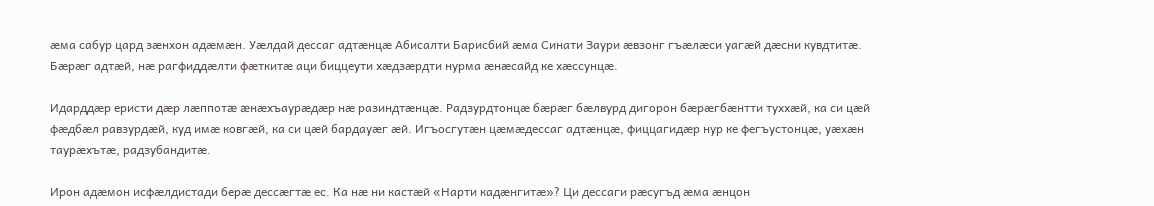æма сабур цард зæнхон адæмæн. Уæлдай дессаг адтæнцæ Абисалти Барисбий æма Синати Заури æвзонг гъæлæси уагæй дæсни кувдтитæ. Бæрæг адтæй, нæ рагфиддæлти фæткитæ аци биццеути хæдзæрдти нурма æнæсайд ке хæссунцæ.

Идарддæр еристи дæр лæппотæ æнæхъаурæдæр нæ разиндтæнцæ. Радзурдтонцæ бæрæг бæлвурд дигорон бæрæгбæнтти туххæй, ка си цæй фæдбæл равзурдæй, куд имæ ковгæй, ка си цæй бардауæг æй. Игъосгутæн цæмæдессаг адтæнцæ, фиццагидæр нур ке фегъустонцæ, уæхæн таурæхътæ, радзубандитæ.

Ирон адæмон исфæлдистади берæ дессæгтæ ес. Ка нæ ни кастæй «Нарти кадæнгитæ»? Ци дессаги рæсугъд æма æнцон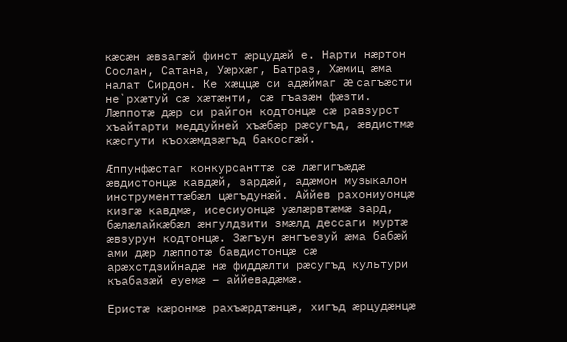кæсæн æвзагæй финст æрцудæй е. Нарти нæртон Сослан, Сатана, Уæрхæг, Батраз, Хæмиц æма налат Сирдон. Ке хæццæ си адæймаг æ сагъæсти не`рхæтуй сæ хæтæнти, сæ гъазæн фæзти. Лæппотæ дæр си райгон кодтонцæ сæ равзурст хъайтарти меддуйней хъæбæр рæсугъд, æвдистмæ кæсгути къохæмдзæгъд бакосгæй.

Æппунфæстаг конкурсанттæ сæ лæгигъæдæ æвдистонцæ кавдæй, зардæй, адæмон музыкалон инструменттæбæл цæгъдунæй. Аййев рахониуонцæ кизгæ кавдмæ, исесиуонцæ уæлæрвтæмæ зард, бæлæлайкæбæл æнгулдзити змæлд дессаги муртæ æвзурун кодтонцæ. Зæгъун æнгъезуй æма бабæй ами дæр лæппотæ бавдистонцæ сæ арæхстдзийнадæ нæ фиддæлти рæсугъд культури къабазæй еуемæ – аййевадæмæ.

Еристæ кæронмæ рахъæрдтæнцæ, хигъд æрцудæнцæ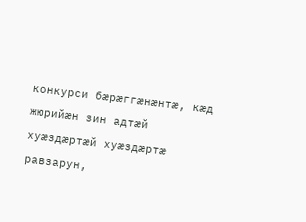конкурси бæрæггæнæнтæ, кæд жюрийæн зин адтæй хуæздæртæй хуæздæртæ равзарун,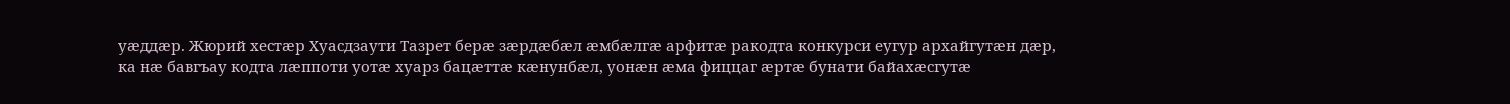уæддæр. Жюрий хестæр Хуасдзаути Тазрет берæ зæрдæбæл æмбæлгæ арфитæ ракодта конкурси еугур архайгутæн дæр, ка нæ бавгъау кодта лæппоти уотæ хуарз бацæттæ кæнунбæл, уонæн æма фиццаг æртæ бунати байахæсгутæ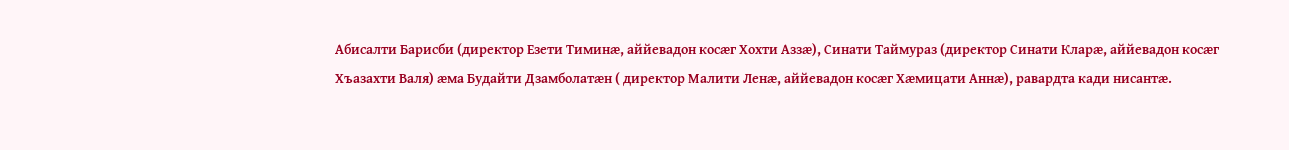Абисалти Барисби (директор Езети Тиминæ, аййевадон косæг Хохти Аззæ), Синати Таймураз (директор Синати Кларæ, аййевадон косæг Хъазахти Валя) æма Будайти Дзамболатæн ( директор Малити Ленæ, аййевадон косæг Хæмицати Аннæ), равардта кади нисантæ.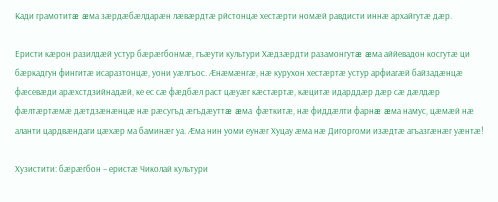Кади грамотитæ æма зæрдæбæлдарæн лæвæрдтæ рйстонцæ хестæрти номæй равдисти иннæ архайгутæ дæр.

Еристи кæрон разилдæй устур бæрæгбонмæ, гъæути культури Хæдзæрдти разамонгутæ æма аййевадон косгутæ ци бæркадгун фингитæ исаразтонцæ, уони уæлгъос. Æнæмæнгæ, нæ курухон хестæртæ устур арфиагæй байзадæнцæ фæсевæди арæхстдзийнадæй, ке ес сæ фæдбæл раст цæуæг кæстæртæ, кæцитæ идарддæр дæр сæ дæлдæр фæлтæртæмæ дæтдзæнæнцæ нæ рæсугъд æгъдæуттæ æма  фæткитæ, нæ фиддæлти фарнæ æма намус, цæмæй нæ аланти цардвæндаги цæхæр ма баминæг уа. Æма нин уоми еунæг Хуцау æма нæ Дигоргоми изæдтæ агъазгæнæг уæнтæ!

Хузистити: бæрæгбон – еристæ Чиколай культури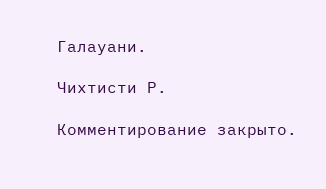Галауани.

Чихтисти Р.

Комментирование закрыто.